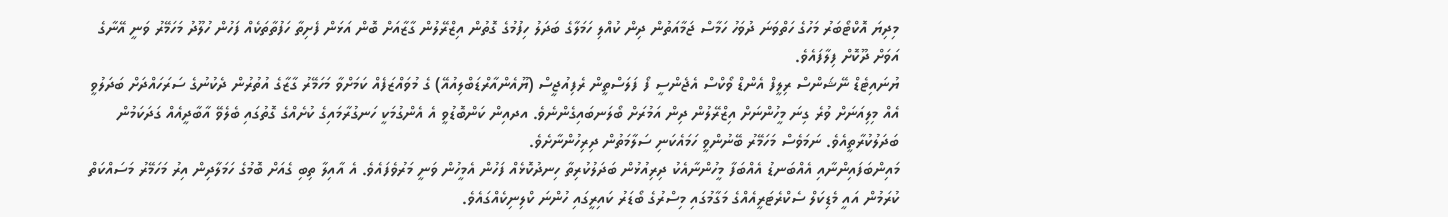މިދިޔަ އޮކްޓޯބަރު މަހުގެ ހަތްވަނަ ދުވަހު ހަމާސް ޖަމާއަތުން ދިން ކުއްލި ހަމަލާގެ ބަދަލު ހިފުމުގެ ގޮތުން އިޒްރޭލުން ގާޒާއަށް ބޮން އަޅަން ފެށިތާ ހަފުތާތަކެއް ފަހުން ހުލޫދު މަހަމޭރު ވަނީ އޭނާގެ އަވަށް ދޫކޮށް ފިލާފައެވެ.
ޔުނައިޓެޑް ނޭޝަންސް ރިލީފް އެންޑް ވޯކްސް އެޖެންސީ ފޯ ފަލަސްތީން ރެފިއުޖީސް (ޔޫއެންއާރްޑަބްލިއުއޭ) ގެ މުވައްޒަފެއް ކަމަށްވާ މަހަމޭރު ގާޒާގެ އުތުރުން ދެކުނުގެ ސަރަހައްދަށް ބަދަލުވީ އެއް މިލިއަނަށް ވުރެ ގިނަ މީހުންނަށް އިޒްރޭލުން ދިން އަމުރަށް ބޯލަނބައިގެންނެވެ. އދއިން ކަންބޮޑުވީ އެ އެންގުމަކީ ހަނގުރާމައިގެ ކުށެއްގެ ގޮތުގައި ބެލެވޭ އާބާދީއެއް ގަދަކަމުން ބަދަލުކުރާތީއެވެ. ނަމަވެސް މަހަމޭރު ބޭނުންވީ ހަމައެކަނި ސަލާމަތުން ދިރިހުންނާށެވެ.
މައިންބަފައިންނާއި އެއްބަނޑު އެއްބަފާ މީހުންނާއެކު ދިރިއުޅުން ބަދަލުކުރިތާ ހިނދުކޮޅެއް ފަހުން އެމީހުން ވަނީ މަރުވެފައެވެ. އެ އާއިލާ ތިބި ގެއަށް ބޮމުގެ ހަމަލާދިން އިރު މަހަމޭރު މަސައްކަތް ކުރަމުން އައީ މެޑިކަލް ސެކްރެޓަރީއެއްގެ މަގާމުގައި މިސްރުގެ ބޯޑަރު ކައިރީގައި ހުންނަ ކްލިނިކެއްގައެވެ.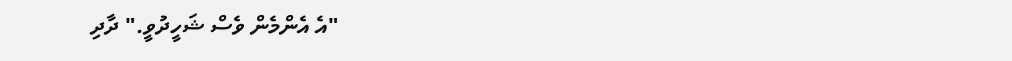"އެ އެންމެން ވެސް ޝަހީދުވީ." ދާދި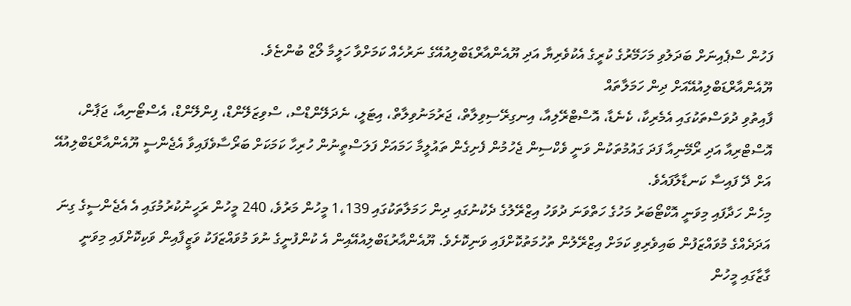ފަހުން ސްޕެއިނަށް ބަދަލުވި މަހަމޭރުގެ ކުރީގެ އެކުވެރިޔާ އަދި ޔޫއެންއާރްޑަބްލިއުއޭގެ ނަރުހެއް ކަމަށްވާ ހަލީމާ ލޯޒް ބުންޏެވެ.
ޔޫއެންއާރްޑަބްލިއުއޭއަށް ދިން ހަމަލާތައް
ފާއިތުވި ދުވަސްތަކުގައި އެމެރިކާ، ކެނެޑާ، އޮސްޓްރޭލިއާ، އިނގިރޭސިވިލާތް، ޖަރުމަނުވިލާތް، އިޓަލީ، ނެދަލޭންޑްސް، ސްވިޒަލޭންޑް، ފިންލޭންޑް، އެސްޓޯނިއާ، ޖަޕާން، އޮސްޓްރިއާ އަދި ރޯމޭނިއާ ފަދަ ގައުމުތަކުން ވަނީ ވެކްސިން ޖެހުމުން ފެށިގެން ތައުލީމާ ހަމައަށް ފަލަސްތީނުން ހުރިހާ ކަމަކަށް ބަރޯސާވެފައިވާ އެޖެންސީ ޔޫއެންއާރްޑަބްލިއުއޭ އަށް ދޭ ފައިސާ ކަނޑާލާފައެވެ.
މިހެން ހަދާފައި މިވަނީ އޮކްޓޯބަރު މަހުގެ ހަތްވަނަ ދުވަހު އިޒްރޭލުގެ ދެކުނުގައި ދިން ހަމަލާތަކުގައި 1،139 މީހުން މަރުވެ، 240 މީހުން ރަހީނުކުރުމުގައި އެ އެޖެންސީގެ ގިނަ އަދަދެއްގެ މުވައްޒަފުން ބައިވެރިވި ކަމަށް އިޒްރޭލުން ތުހުމަތުކޮށްފައި ވަނިކޮށެވެ. ޔޫއެންއާރުޑަބްލިއުއޭއިން އެ ކުންފުނީގެ ނުވަ މުވައްޒަފަކު ވަޒީފާއިން ވަކިކޮށްފައި މިވަނީ ގާޒާގައި މީހުން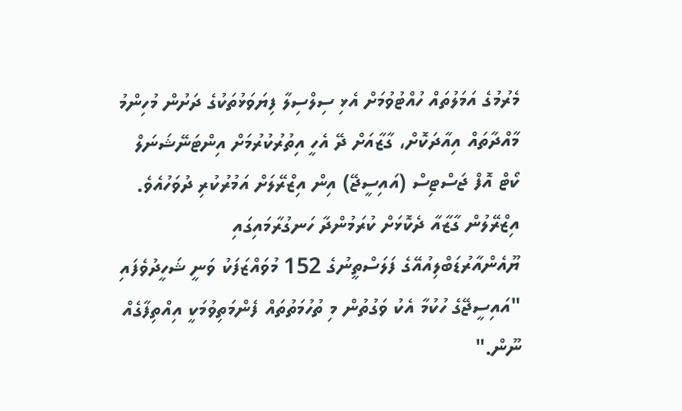މެރުމުގެ އަމަލުތައް ހުއްޓުވުމަށް އެޅި ސިލްސިލާ ފިޔަވަޅުތަކުގެ ދަށުން މުހިންމު މާއްދާތައް އިއާދަކޮށް، ގާޒާއަށް ދޭ އެހީ އިތުރުކުރުމަށް އިންޓަނޭޝަނަލް ކޯޓް އޮފް ޖަސްޓިސް (އައިސީޖޭ) އިން އިޒްރޭލަށް އަމުރުކުރި ދުވަހުއެވެ.
އިޒްރޭލުން ގާޒާއާ ދެކޮޅަށް ކުރަމުންދާ ހަނގުރާމައިގައި ޔޫއެންއާރުޑަބްލިއުއޭގެ ފަލަސްތީނުގެ 152 މުވައްޒަފަކު ވަނީ ޝަހީދުވެފައި
"އައިސީޖޭގެ ހުކުމާ އެކު ވަގުތުން މި ތުހުމަތުތައް ފެންމަތިވުމަކީ އިއްތިފާގެއް ނޫން."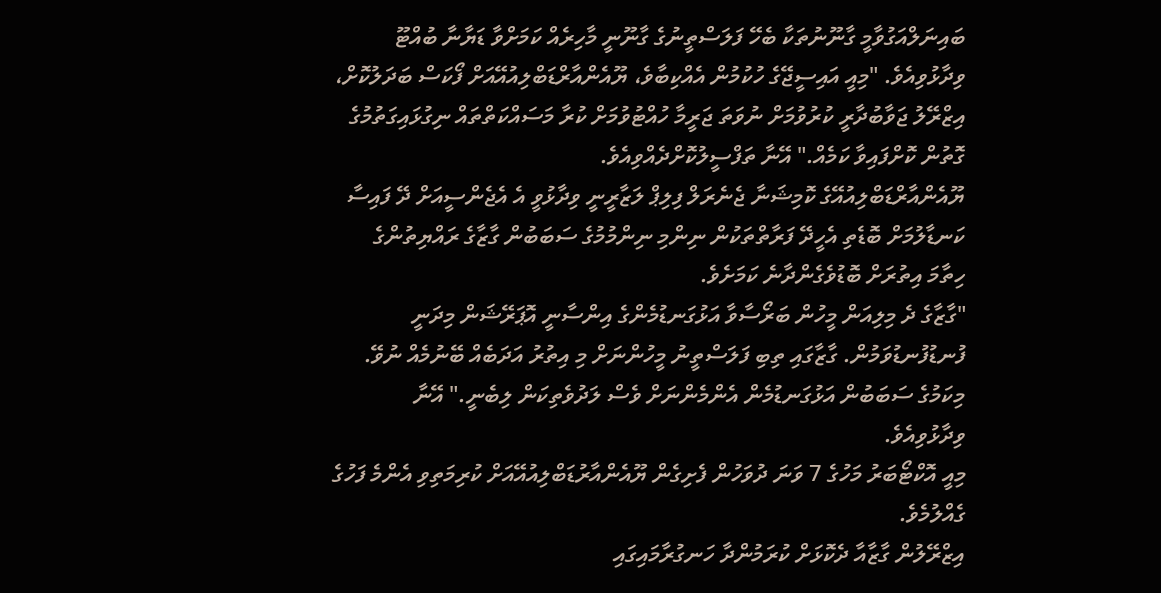ބައިނަލްއަގުވާމީ ގާނޫނުތަކާ ބެހޭ ފަލަސްތީނުގެ ގާނޫނީ މާހިރެއް ކަމަށްވާ ޑަޔާނާ ބުއްޓޫ ވިދާޅުވިއެވެ. "މިއީ އައިސީޖޭގެ ހުކުމުން އެއްކިބާވެ، ޔޫއެންއާރްޑަބްލިއުއޭއަށް ފޯކަސް ބަދަލުކޮށް، އިޒްރޭލު ޖަވާބުދާރީ ކުރުވުމަށް ނުވަތަ ޖަރީމާ ހުއްޓުވުމަށް ކުރާ މަސައްކަތްތައް ނިގުޅައިގަތުމުގެ ގޮތުން ކޮށްފައިވާ ކަމެއް." އޭނާ ތަފްސީލުކޮށްދެއްވިއެވެ.
ޔޫއެންއާރްޑަބްލިއުއޭގެ ކޮމިޝަނާ ޖެނެރަލް ފިލިޕް ލަޒާރީނީ ވިދާޅުވީ އެ އެޖެންސީއަށް ދޭ ފައިސާ ކަނޑާލުމަށް ބޮޑެތި އެހީދޭ ފަރާތްތަކުން ނިންމި ނިންމުމުގެ ސަބަބުން ގާޒާގެ ރައްޔިތުންގެ ހިތާމަ އިތުރަށް ބޮޑުވެގެންދާނެ ކަމަށެވެ.
"ގާޒާގެ ދެ މިލިއަން މީހުން ބަރޯސާވާ އަޅުގަނޑުމެންގެ އިންސާނީ އޮޕަރޭޝަން މިދަނީ ފުނޑުފުނޑުވަމުން. ގާޒާގައި ތިބި ފަލަސްތީނު މީހުންނަށް މި އިތުރު އަދަބެއް ބޭނުމެއް ނުވޭ. މިކަމުގެ ސަބަބުން އަޅުގަނޑުމެން އެންމެންނަށް ވެސް ލަދުވެތިކަން ލިބެނީ." އޭނާ ވިދާޅުވިއެވެ.
މިއީ އޮކްޓޯބަރު މަހުގެ 7 ވަނަ ދުވަހުން ފެށިގެން ޔޫއެންއާރުޑަބްލިއުއޭއަށް ކުރިމަތިވި އެންމެ ފަހުގެ ގެއްލުމެވެ.
އިޒްރޭލުން ގާޒާއާ ދެކޮޅަށް ކުރަމުންދާ ހަނގުރާމައިގައި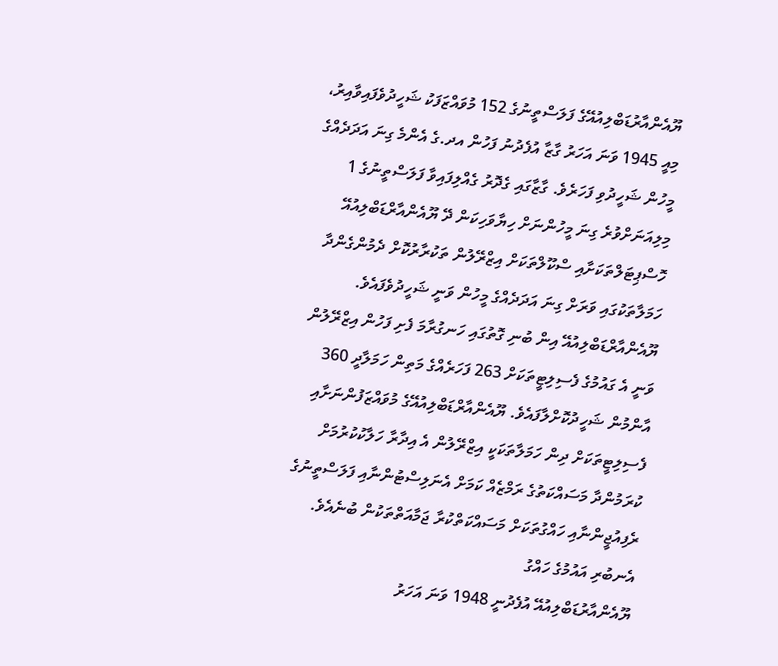ޔޫއެންއާރުޑަބްލިއުއޭގެ ފަލަސްތީނުގެ 152 މުވައްޒަފަކު ޝަހީދުވެފައިވާއިރު، މިއީ 1945 ވަނަ އަހަރު ގާޒާ އުފެދުނު ފަހުން އދ.ގެ އެންމެ ގިނަ އަދަދެއްގެ މީހުން ޝަހީދުވި ފަހަރެވެ. ގާޒާގައި ގެދޮރު ގެއްލިފައިވާ ފަލަސްތީނުގެ 1 މިލިއަނަށްވުރެ ގިނަ މީހުންނަށް ހިޔާވަހިކަން ދޭ ޔޫއެންއާރްޑަބްލިއުއޭ ހޮސްޕިޓަލްތަކަށާއި ސްކޫލްތަކަށް އިޒްރޭލުން ތަކުރާރުކޮށް ދެމުންގެންދާ ހަމަލާތަކުގައި ވަރަށް ގިނަ އަދަދެއްގެ މީހުން ވަނީ ޝަހީދުވެފައެވެ.
ޔޫއެންއާރްޑަބްލިއުއޭ އިން ބުނި ގޮތުގައި ހަނގުރާމަ ފެށި ފަހުން އިޒްރޭލުން ވަނީ އެ ގައުމުގެ ފެސިލިޓީތަކަށް 263 ފަހަރެއްގެ މަތިން ހަމަލާދީ 360 އާންމުން ޝަހީދުކޮށްލާފައެވެ. ޔޫއެންއާރްޑަބްލިއުއޭގެ މުވައްޒަފުންނަށާއި ފެސިލިޓީތަކަށް ދިން ހަމަލާތަކަކީ އިޒްރޭލުން އެ އިދާރާ ހަލާކުކުރުމަށް ކުރަމުންދާ މަސައްކަތުގެ ރަމްޒެއް ކަމަށް އެނަލިސްޓުންނާއި ފަލަސްތީނުގެ ރެފިއުޖީންނާއި ހައްގުތަކަށް މަސައްކަތްކުރާ ޖަމާއަތްތަކުން ބުނެއެވެ.
އެނބުރި އައުމުގެ ހައްގު
ޔޫއެންއާރުޑަބްލިއުއޭ އުފެދުނީ 1948 ވަނަ އަހަރު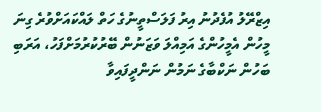އިޒްރޭލު އުފެދުނު އިރު ފަލަސްތީނުގެ ހަތް ލައްކައަށްވުރެ ގިނަ މީހުން އެމީހުންގެ އަމިއްލަ ވަޒަނުން ބޭރުކުރުމަށްފަހު، އަރަބި ބަހުން ނަކްބާގެ ނަމުން ނަންދީފައިވާ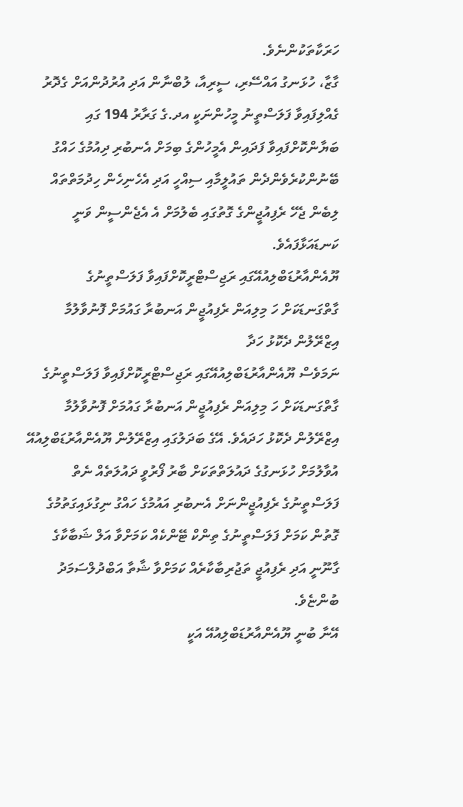ހަރަކާތަކުންނެވެ.
ގާޒާ، ހުޅަނގު އައްސޭރި، ސީރިއާ، ލުބްނާން އަދި އުރުދުންއަށް ގެދޮރު ގެއްލިފައިވާ ފަލަސްތީނު މީހުންނަކީ އދ.ގެ ގަރާރު 194 ގައި ބަޔާންކޮށްފައިވާ ފަދައިން އެމީހުންގެ ބިމަށް އެނބުރި ދިއުމުގެ ހައްގު ބޭނުންކުރެވެންދެން ތައުލީމާއި ސިއްހީ އަދި އެހެނިހެން ހިދުމަތްތައް ލިބެން ޖެހޭ ރެފިއުޖީންގެ ގޮތުގައި ބެލުމަށް އެ އެޖެންސީން ވަނީ ކަނޑައަޅާފައެވެ.
ޔޫއެންއާރުޑަބްލިއުއޭގައި ރަޖިސްޓްރީކޮށްފައިވާ ފަލަސްތީނުގެ ގާތްގަނޑަކަށް ހަ މިލިއަން ރެފިއުޖީން އަނބުރާ ގައުމަށް ފޮނުވާލުމާ އިޒްރޭލުން ދެކޮޅު ހަދާ
ނަމަވެސް ޔޫއެންއާރުޑަބްލިއުއޭގައި ރަޖިސްޓްރީކޮށްފައިވާ ފަލަސްތީނުގެ ގާތްގަނޑަކަށް ހަ މިލިއަން ރެފިއުޖީން އަނބުރާ ގައުމަށް ފޮނުވާލުމާ އިޒްރޭލުން ދެކޮޅު ހަދައެވެ. އޭގެ ބަދަލުގައި އިޒްރޭލުން ޔޫއެންއާރުޑަބްލިއުއޭ އުވާލުމަށް ހުޅަނގުގެ ދައުލަތްތަކަށް ބާރު ފޯރުވީ ދައުލަތެއް ނެތް ފަލަސްތީނުގެ ރެފިއުޖީންނަށް އެނބުރި އައުމުގެ ހައްގު ނިގުޅައިގަތުމުގެ ގޮތުން ކަމަށް ފަލަސްތީނުގެ ތިންކް ޓޭންކެއް ކަމަށްވާ އަލް ޝަބާކާގެ ގާނޫނީ އަދި ރެފިއުޖީ ތަޖުރިބާކާރެއް ކަމަށްވާ ޝާތާ އަބްދުލްސަމަދު ބުންޏެވެ.
އޭނާ ބުނީ ޔޫއެންއާރުޑަބްލިއުއޭ އަކީ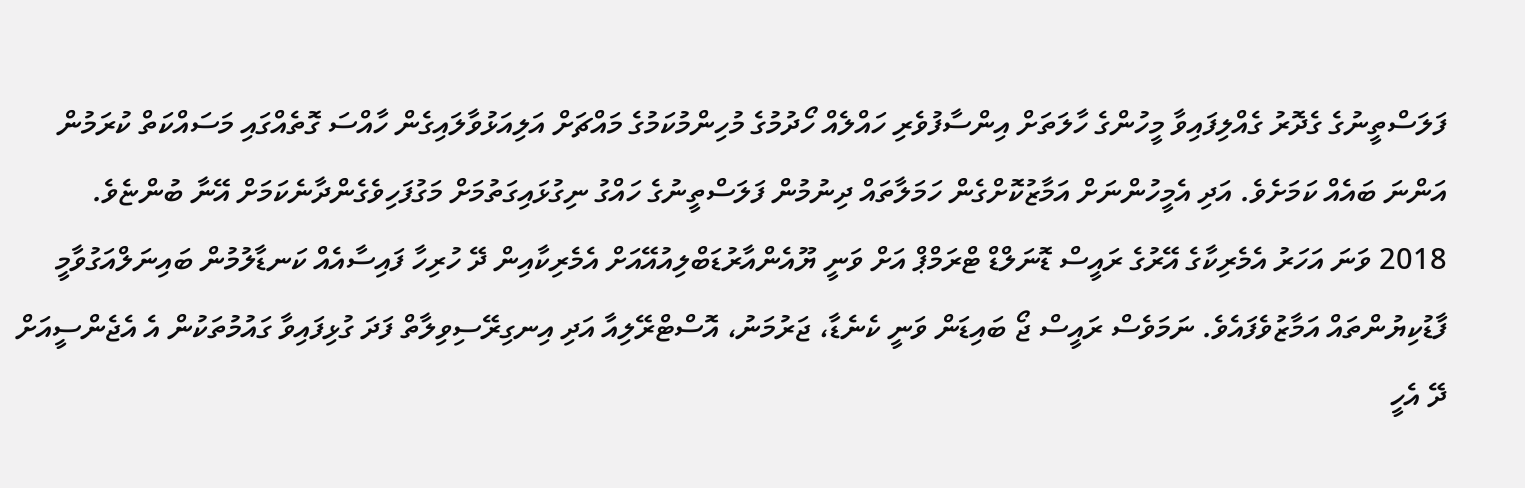ފަލަސްތީނުގެ ގެދޮރު ގެއްލިފައިވާ މީހުންގެ ހާލަތަށް އިންސާފުވެރި ހައްލެއް ހޯދުމުގެ މުހިންމުކަމުގެ މައްޗަށް އަލިއަޅުވާލައިގެން ހާއްސަ ގޮތެއްގައި މަސައްކަތް ކުރަމުން އަންނަ ބައެއް ކަމަށެވެ. އަދި އެމީހުންނަށް އަމާޒުކޮށްގެން ހަމަލާތައް ދިނުމުން ފަލަސްތީނުގެ ހައްގު ނިގުޅައިގަތުމަށް މަގުފަހިވެގެންދާނެކަމަށް އޭނާ ބުންޏެވެ.
2018 ވަނަ އަހަރު އެމެރިކާގެ އޭރުގެ ރައީސް ޑޮނަލްޑް ޓްރަމްޕް އަށް ވަނީ ޔޫއެންއާރުޑަބްލިއުއޭއަށް އެމެރިކާއިން ދޭ ހުރިހާ ފައިސާއެއް ކަނޑާލުމުން ބައިނަލްއަގުވާމީ ފާޑުކިޔުންތައް އަމާޒުވެފައެވެ. ނަމަވެސް ރައީސް ޖޯ ބައިޑަން ވަނީ ކެނެޑާ، ޖަރުމަނު، އޮސްޓްރޭލިއާ އަދި އިނގިރޭސިވިލާތް ފަދަ ގުޅިފައިވާ ގައުމުތަކުން އެ އެޖެންސީއަށް ދޭ އެހީ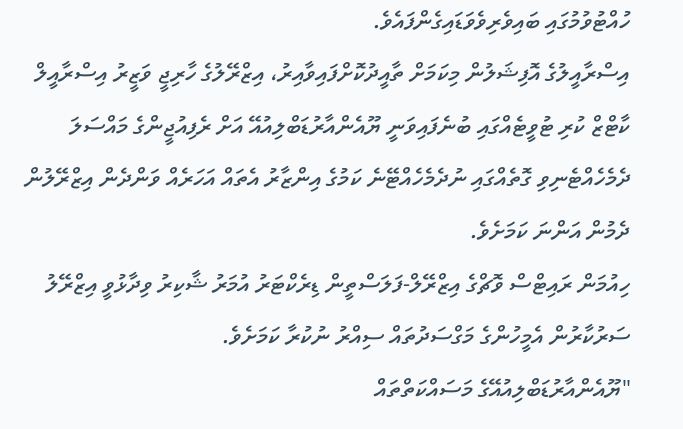ހުއްޓުވުމުގައި ބައިވެރިވެވަޑައިގެންފައެވެ.
އިސްރާއީލުގެ އޮފިޝަލުން މިކަމަށް ތާއީދުކޮށްފައިވާއިރު، އިޒްރޭލުގެ ހާރިޖީ ވަޒީރު އިސްރާއީލް ކާޓްޒް ކުރި ޓުވީޓެއްގައި ބުނެފައިވަނީ ޔޫއެންއާރުޑަބްލިއުއޭ އަށް ރެފިއުޖީންގެ މައްސަލަ ދެމެހެއްޓެނިވި ގޮތެއްގައި ނުދެމެހެއްޓޭނެ ކަމުގެ އިންޒާރު އެތައް އަހަރެއް ވަންދެން އިޒްރޭލުން ދެމުން އަންނަ ކަމަށެވެ.
ހިއުމަން ރައިޓްސް ވޮޗްގެ އިޒްރޭލް-ފަލަސްތީން ޑިރެކްޓަރު އުމަރު ޝާކިރު ވިދާޅުވީ އިޒްރޭލު ސަރުކާރުން އެމީހުންގެ މަގްސަދުތައް ސިއްރު ނުކުރާ ކަމަށެވެ.
"ޔޫއެންއާރުޑަބްލިއުއޭގެ މަސައްކަތްތައް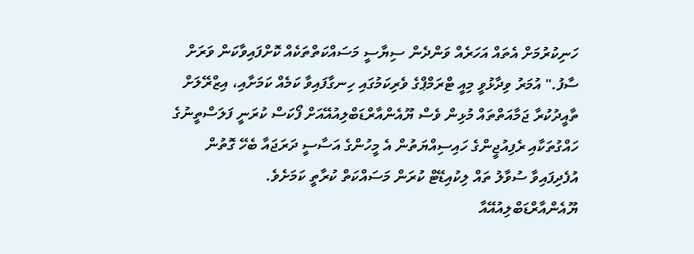ހަނިކުރުމަށް އެތައް އަހަރެއް ވަންދެން ސިޔާސީ މަސައްކަތްތަކެއް ކޮށްފައިވާކަން ވަރަށް ސާފު." އުމަރު ވިދާޅުވީ މިއީ ޓްރަމްޕްގެ ވެރިކަމުގައި ހިނގާފައިވާ ކަމެއް ކަމަށާއި، އިޒްރޭލަށް ތާއީދުކުރާ ޖަމާއަތްތައް މުޅިން ވެސް ޔޫއެންއާރްޑަބްލިއުއޭއަށް ފޯކަސް ކުރަނީ ފަލަސްތީނުގެ ހައްގުތަކާއި ރެފިއުޖީންގެ ހައިސިއްޔަތުން އެ މީހުންގެ އަސާސީ ދަރަޖައާ ބެހޭ ގޮތުން އުފެދިފައިވާ ސުވާލު ތައް ލިކުއިޑޭޓް ކުރަން މަސައްކަތް ކުރާތީ ކަމަށެވެ.
ޔޫއެންއާރްޑަބްލިއުއޭއާ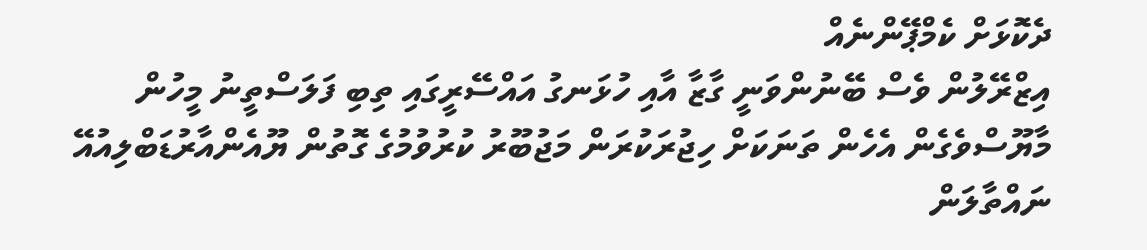ދެކޮޅަށް ކެމްޕޭންނެއް
އިޒްރޭލުން ވެސް ބޭނުންވަނީ ގާޒާ އާއި ހުޅަނގު އައްސޭރީގައި ތިބި ފަލަސްތީނު މީހުން މާޔޫސްވެގެން އެހެން ތަނަކަށް ހިޖުރަކުރަން މަޖުބޫރު ކުރުވުމުގެ ގޮތުން ޔޫއެންއާރުޑަބްލިއުއޭ ނައްތާލަން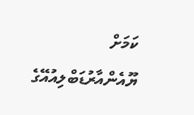ކަމަށް ޔޫއެންއާރުޑަބްލިއުއޭގެ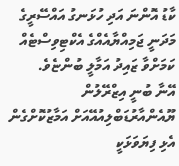ކާޑު އޮންނަ އަދި ހުޅަނގު އައްސޭރީގެ މަދަނީ ޖަމިއްޔާއެއްގެ އެކްޓިވިސްޓެއް ކަމަށްވާ ޒައިދު އަމާލީ ބުންޏެވެ.
އޭނާ ބުނީ އިޒްރޭލުން ޔޫއެންއާރުޑަބްލިއުއޭއަށް އަމާޒުކޮށްގެން އެޅި ފިޔަވަޅަކީ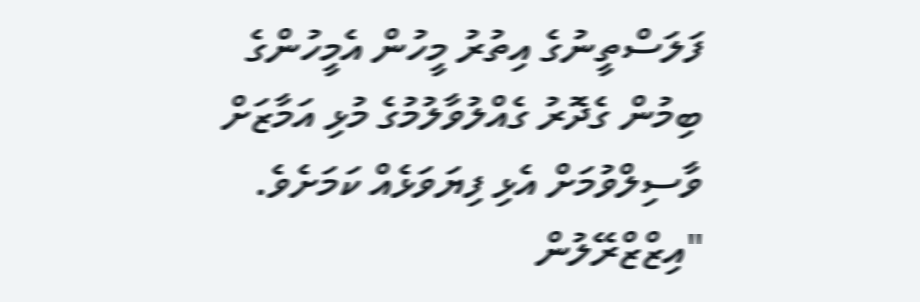ފަލަސްތީނުގެ އިތުރު މީހުން އެމީހުންގެ ބިމުން ގެދޮރު ގެއްލުވާލުމުގެ މުޅި އަމާޒަށް ވާސިލްވުމަށް އެޅި ފިޔަވަޅެއް ކަމަށެވެ.
"އިޒްޒްރޭލުން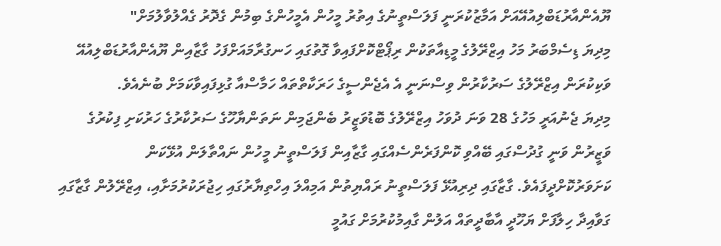ޔޫއެންއާރުޑަބްލިއުއޭއަށް އަމާޒުކުރަނީ ފަލަސްތީނުގެ އިތުރު މީހުން އެމީހުންގެ ބިމުން ގެދޮރު ގެއްލުވާލުމަށް"
މިދިޔަ ޑިސެމްބަރު މަހު އިޒްރޭލުގެ މީޑިއާތަކުން ރިޕޯޓްކޮށްފައިވާ ގޮތުގައި ހަނގުރާމައަށްފަހު ގާޒާއިން ޔޫއެންއާރުޑަބްލިއުއޭ ވަކިކުރަން އިޒްރޭލުގެ ސަރުކާރުން ވިސްނަނީ އެ އެޖެންސީގެ ހަރަކާތްތައް ހަމާސްއާ ގުޅިފައިވާކަމަށް ބުނެއެވެ.
މިދިޔަ ޖެނުއަރީ މަހުގެ 28 ވަނަ ދުވަހު އިޒްރޭލުގެ ބޮޑުވަޒީރު ބެންޖަމިން ނަތަންޔާހޫގެ ސަރުކާރުގެ ހަރުކަށި ފިކުރުގެ ވަޒީރުން ވަނީ ގުދުސްގައި ބޭއްވި ކޮންފަރެންސެއްގައި ގާޒާއިން ފަލަސްތީނު މީހުން ނައްތާލަން އުޅޭކަން ކަށަވަރުކޮށްދީފައެވެ. ގާޒާގައި ދިރިއުޅޭ ފަލަސްތީނު ރައްޔިތުން އަމިއްލަ އިހްތިޔާރުގައި ހިޖުރަކުރުމަށާއި، އިޒްރޭލުން ގާޒާގައި ގަވާއިދާ ހިލާފަށް ޔަހޫދީ އާބާދީތައް އަލުން ގާއިމުކުރުމަށް ގައުމީ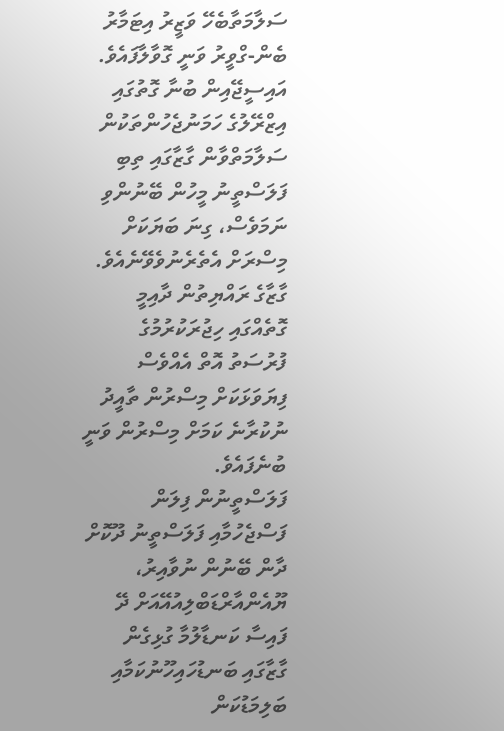ސަލާމަތާބެހޭ ވަޒީރު އިޓަމާރު ބެން-ގްވީރު ވަނީ ގޮވާލާފައެވެ.
އައިސީޖޭއިން ބުނާ ގޮތުގައި އިޒްރޭލުގެ ހަމަނުޖެހުންތަކުން ސަލާމަތްވާން ގާޒާގައި ތިބި ފަލަސްތީނު މީހުން ބޭނުންވި ނަމަވެސް، ގިނަ ބަޔަކަށް މިސްރަށް އެތެރެނުވެވޭނެއެވެ. ގާޒާގެ ރައްޔިތުން ދާއިމީ ގޮތެއްގައި ހިޖުރަކުރުމުގެ ފުރުސަތު އޮތް އެއްވެސް ފިޔަވަޅަކަށް މިސްރުން ތާއީދު ނުކުރާނެ ކަމަށް މިސްރުން ވަނީ ބުނެފައެވެ.
ފަލަސްތީނުން ފިލަން ފަސްޖެހުމާއި ފަލަސްތީނު ދޫކޮށް ދާން ބޭނުން ނުވާއިރު، ޔޫއެންއާރްޑަބްލިއުއޭއަށް ދޭ ފައިސާ ކަނޑާލުމާ ގުޅިގެން ގާޒާގައި ބަނޑުހައިހޫނުކަމާއި ބަލިމަޑުކަން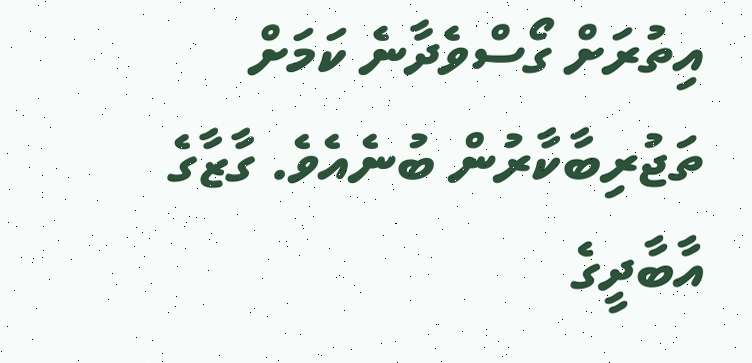އިތުރަށް ގޯސްވެދާނެ ކަމަށް ތަޖުރިބާކާރުން ބުނެއެވެ. ގާޒާގެ އާބާދީގެ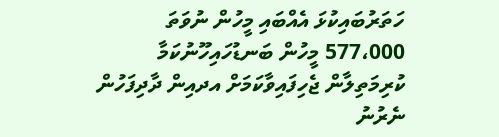ހަތަރުބައިކުޅަ އެއްބައި މީހުން ނުވަތަ 577،000 މީހުން ބަނޑުހައިހޫނުކަމާ ކުރިމަތިލާން ޖެހިފައިވާކަމަށް އދއިން ދާދިފަހުން ނެރުނު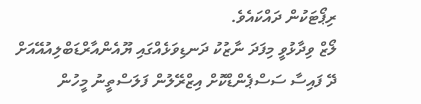ރިޕޯޓަކުން ދައްކައެވެ.
ލޯޒް ވިދާޅުވީ މިފަދަ ނާޒުކު ދަނޑިވަޅެއްގައި ޔޫއެންއާރްޑަބްލިއުއޭއަށް ދޭ ފައިސާ ސަސްޕެންޑްކޮށް އިޒްރޭލުން ފަލަސްތީނު މީހުން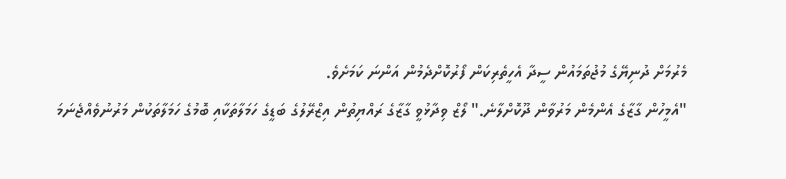މެރުމަށް ދުނިޔޭގެ މުޖުތަމައުން ސީދާ އެހީތެރިކަން ފޯރުކޮށްދެމުން އަންނަ ކަމަށެވެ.
"އެމީހުން ގާޒާގެ އެންމެން މަރުވާން ދޫކޮށްލާނެ." ލޯޒް ވިދާޅުވީ ގާޒާގެ ރައްޔިތުން އިޒްރޭލުގެ ބަޑީގެ ހަމަލާތަކާއި ބޮމުގެ ހަމަލާތަކުން މަރުނުވެއްޖެނަމަ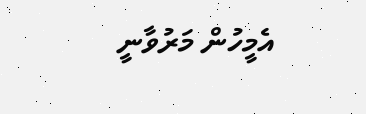އެމީހުން މަރުވާނީ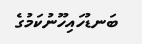ބަނޑުހައިހޫނުކަމުގެ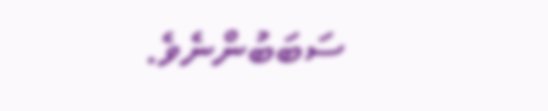ސަބަބުންނެވެ.